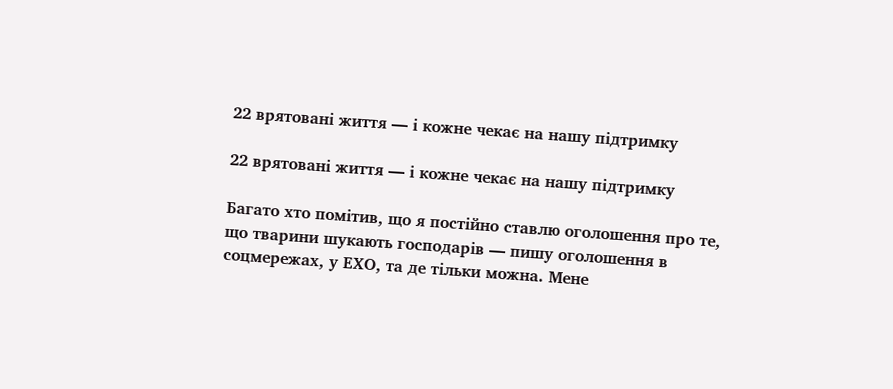22 врятовані життя — і кожне чекає на нашу підтримку

22 врятовані життя — і кожне чекає на нашу підтримку

Багато хто помітив, що я постійно ставлю оголошення про те, що тварини шукають господарів — пишу оголошення в соцмережах, у ЕХО, та де тільки можна. Мене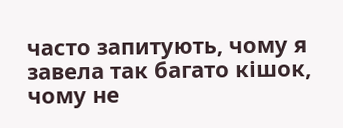часто запитують, чому я завела так багато кішок, чому не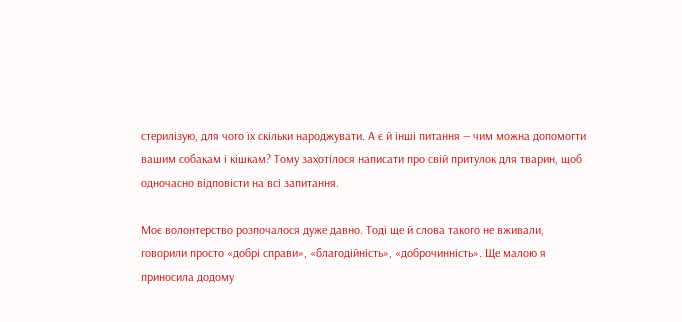стерилізую, для чого їх скільки народжувати. А є й інші питання — чим можна допомогти вашим собакам і кішкам? Тому захотілося написати про свій притулок для тварин, щоб одночасно відповісти на всі запитання.

Моє волонтерство розпочалося дуже давно. Тоді ще й слова такого не вживали, говорили просто «добрі справи», «благодійність», «доброчинність». Ще малою я приносила додому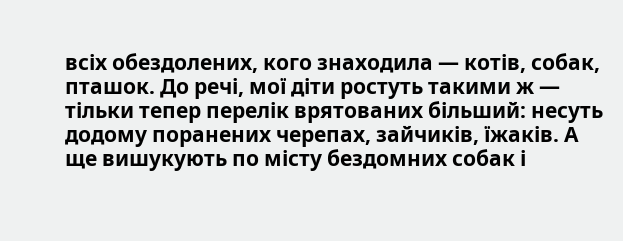всіх обездолених, кого знаходила — котів, собак, пташок. До речі, мої діти ростуть такими ж — тільки тепер перелік врятованих більший: несуть додому поранених черепах, зайчиків, їжаків. А ще вишукують по місту бездомних собак і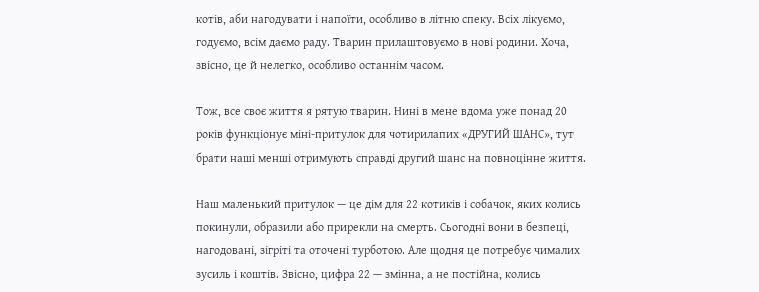котів, аби нагодувати і напоїти, особливо в літню спеку. Всіх лікуємо, годуємо, всім даємо раду. Тварин прилаштовуємо в нові родини. Хоча, звісно, це й нелегко, особливо останнім часом.

Тож, все своє життя я рятую тварин. Нині в мене вдома уже понад 20 років функціонує міні-притулок для чотирилапих «ДРУГИЙ ШАНС», тут брати наші менші отримують справді другий шанс на повноцінне життя.

Наш маленький притулок — це дім для 22 котиків і собачок, яких колись покинули, образили або прирекли на смерть. Сьогодні вони в безпеці, нагодовані, зігріті та оточені турботою. Але щодня це потребує чималих зусиль і коштів. Звісно, цифра 22 — змінна, а не постійна, колись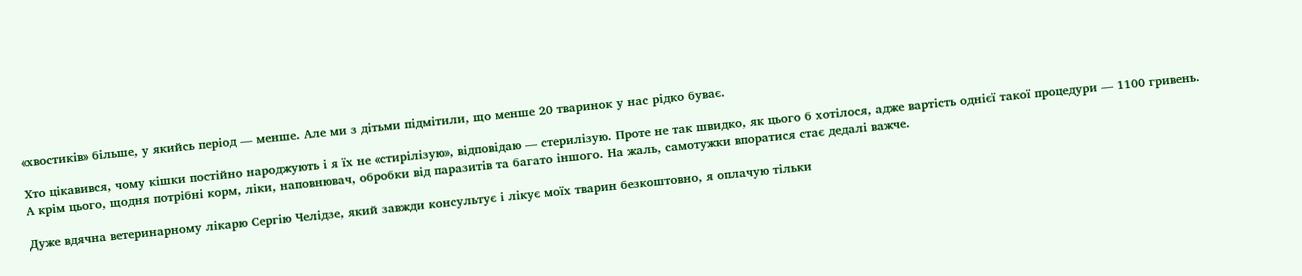«хвостиків» більше, у якийсь період — менше. Але ми з дітьми підмітили, що менше 20 тваринок у нас рідко буває.

Хто цікавився, чому кішки постійно народжують і я їх не «стирілізую», відповідаю — стерилізую. Проте не так швидко, як цього б хотілося, адже вартість однієї такої процедури — 1100 гривень. А крім цього, щодня потрібні корм, ліки, наповнювач, обробки від паразитів та багато іншого. На жаль, самотужки впоратися стає дедалі важче.

Дуже вдячна ветеринарному лікарю Сергію Челідзе, який завжди консультує і лікує моїх тварин безкоштовно, я оплачую тільки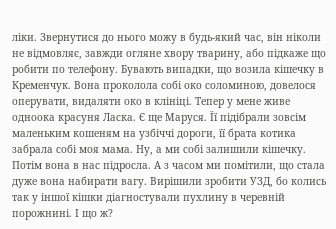ліки. Звернутися до нього можу в будь-який час, він ніколи не відмовляє, завжди огляне хвору тварину, або підкаже що робити по телефону. Бувають випадки, що возила кішечку в Кременчук. Вона проколола собі око соломиною, довелося оперувати, видаляти око в клініці. Тепер у мене живе одноока красуня Ласка. Є ще Маруся. Її підібрали зовсім маленьким кошеням на узбіччі дороги, її брата котика забрала собі моя мама. Ну, а ми собі залишили кішечку. Потім вона в нас підросла. А з часом ми помітили, що стала дуже вона набирати вагу. Вирішили зробити УЗД, бо колись так у іншої кішки діагностували пухлину в черевній порожнині. І що ж?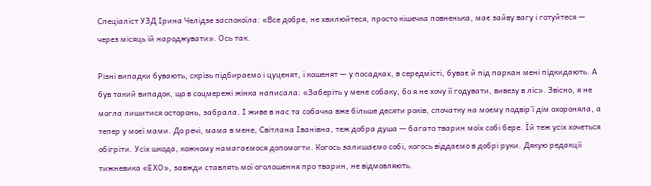Спеціаліст УЗД Ірина Челідзе заспокоїла: «Все добре, не хвилюйтеся, просто кішечка повненька, має зайву вагу і готуйтеся — через місяць їй народжувати». Ось так.

Різні випадки бувають, скрізь підбираємо і цуценят, і кошенят — у посадках, в середмісті, буває й під паркан мені підкидають. А був такий випадок, що в соцмережі жінка написала: «Заберіть у мене собаку, бо я не хочу її годувати, вивезу в ліс». Звісно, я не могла лишитися осторонь, забрала. І живе в нас та собачка вже більше десяти років, спочатку на моєму подвір’ї дім охороняла, а тепер у моєї мами. До речі, мама в мене, Світлана Іванівна, теж добра душа — багато тварин моїх собі бере. Їй теж усіх хочеться обігріти. Усіх шкода, кожному намагаємося допомогти. Когось залишаємо собі, когось віддаємо в добрі руки. Дякую редакції тижневика «ЕХО», завжди ставлять мої оголошення про тварин, не відмовляють.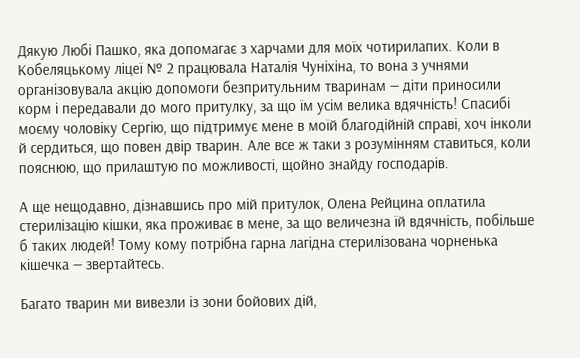Дякую Любі Пашко, яка допомагає з харчами для моїх чотирилапих. Коли в Кобеляцькому ліцеї № 2 працювала Наталія Чуніхіна, то вона з учнями організовувала акцію допомоги безпритульним тваринам — діти приносили корм і передавали до мого притулку, за що їм усім велика вдячність! Спасибі моєму чоловіку Сергію, що підтримує мене в моїй благодійній справі, хоч інколи й сердиться, що повен двір тварин. Але все ж таки з розумінням ставиться, коли пояснюю, що прилаштую по можливості, щойно знайду господарів.

А ще нещодавно, дізнавшись про мій притулок, Олена Рейцина оплатила стерилізацію кішки, яка проживає в мене, за що величезна їй вдячність, побільше б таких людей! Тому кому потрібна гарна лагідна стерилізована чорненька кішечка — звертайтесь.

Багато тварин ми вивезли із зони бойових дій,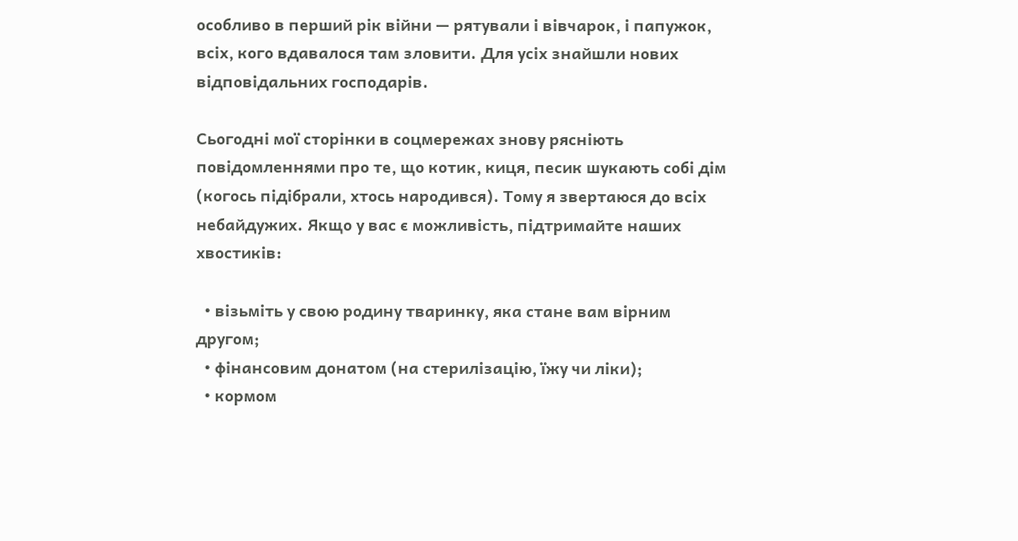особливо в перший рік війни — рятували і вівчарок, і папужок, всіх, кого вдавалося там зловити. Для усіх знайшли нових відповідальних господарів.

Сьогодні мої сторінки в соцмережах знову рясніють повідомленнями про те, що котик, киця, песик шукають собі дім (когось підібрали, хтось народився). Тому я звертаюся до всіх небайдужих. Якщо у вас є можливість, підтримайте наших хвостиків:

  • візьміть у свою родину тваринку, яка стане вам вірним другом;
  • фінансовим донатом (на стерилізацію, їжу чи ліки);
  • кормом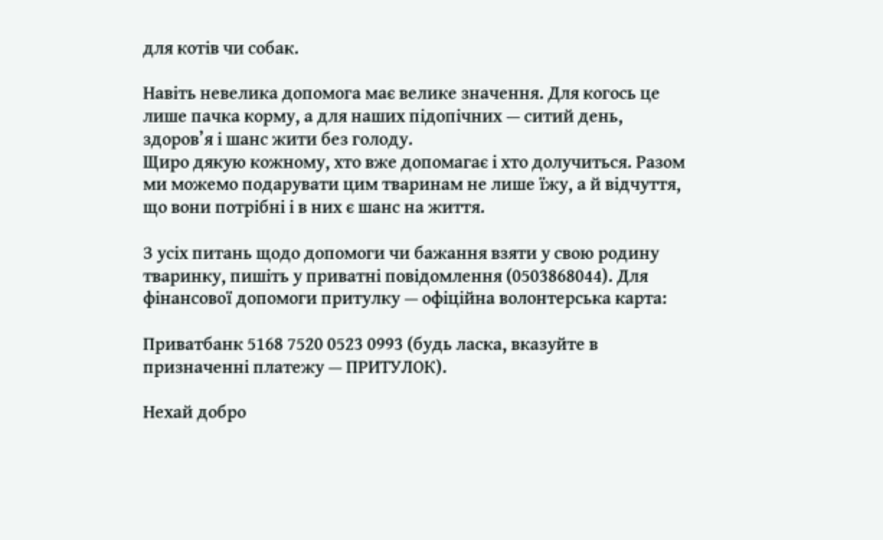для котів чи собак.

Навіть невелика допомога має велике значення. Для когось це лише пачка корму, а для наших підопічних — ситий день, здоров’я і шанс жити без голоду.
Щиро дякую кожному, хто вже допомагає і хто долучиться. Разом ми можемо подарувати цим тваринам не лише їжу, а й відчуття, що вони потрібні і в них є шанс на життя.

З усіх питань щодо допомоги чи бажання взяти у свою родину тваринку, пишіть у приватні повідомлення (0503868044). Для фінансової допомоги притулку — офіційна волонтерська карта:

Приватбанк 5168 7520 0523 0993 (будь ласка, вказуйте в призначенні платежу — ПРИТУЛОК).

Нехай добро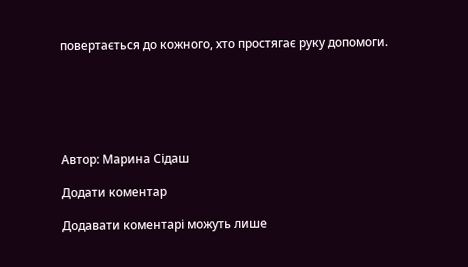повертається до кожного, хто простягає руку допомоги.






Автор: Марина Сідаш

Додати коментар

Додавати коментарі можуть лише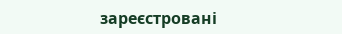зареєстровані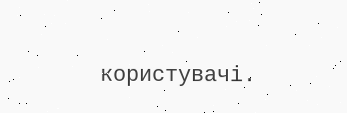користувачі.